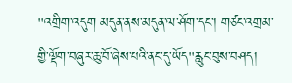"འགྲིག་འདུག མདུན་ནས་མདུན་ལ་ཤོག་དང་། གཙང་འགྲམ་གྱི་ལྡོག་བཞུར་ཆུ་བོ་ཞེས་པའི་ནང་དུ་ཡོད"རླུང་བུས་བཤད།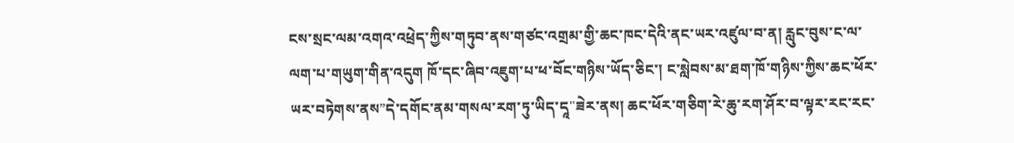ངས་སྲང་ལམ་འགའ་འཕྲེད་ཀྱིས་གཏུབ་ནས་གཙང་འགྲམ་གྱི་ཆང་ཁང་དེའི་ནང་ཡར་འཛུལ་བ་ན། རླུང་བུས་ང་ལ་ལག་པ་གཡུག་གིན་འདུག ཁོ་དང་ཞིབ་འཇུག་པ་ཕ་བོང་གཉིས་ཡོད་ཅིང་། ང་སླེབས་མ་ཐག་ཁོ་གཉིས་ཀྱིས་ཆང་ཕོར་ཡར་བཏེགས་ནས”དེ་དགོང་ནམ་གསལ་རག་ཏུ་ཡིད་དཱ"ཟེར་ནས། ཆང་ཕོར་གཅིག་རེ་ཆུ་རག་ཤོར་བ་ལྟར་རང་རང་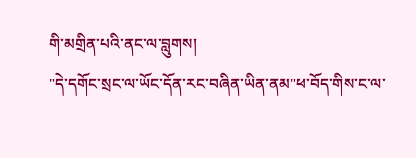གི་མགྲིན་པའི་ནང་ལ་བླུགས།
"དེ་དགོང་སྲང་ལ་ཡོང་དོན་རང་བཞིན་ཡིན་ནམ"ཕ་བོད་གིས་ང་ལ་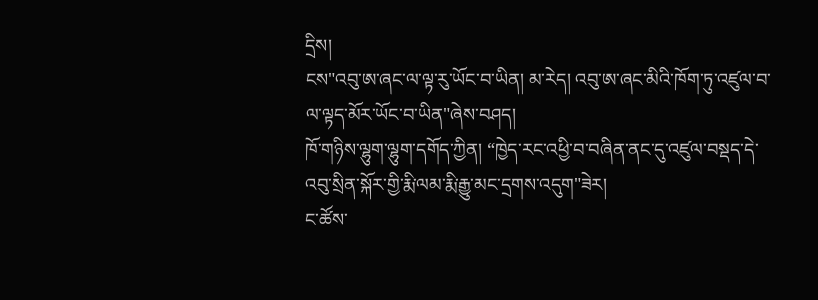དྲིས།
ངས"འབུ་ཨ་ཞང་ལ་ལྟ་རུ་ཡོང་བ་ཡིན། མ་རེད། འབུ་ཨ་ཞང་མིའི་ཁོག་ཏུ་འཛུལ་བ་ལ་ལྟད་མོར་ཡོང་བ་ཡིན"ཞེས་བཤད།
ཁོ་གཉིས་ལྷུག་ལྷུག་དགོད་ཀྱིན། “ཁྱེད་རང་འཕྱི་བ་བཞིན་ནང་དུ་འཛུལ་བསྡད་དེ་འབུ་སྲིན་སྐོར་གྱི་རྨི་ལམ་རྨི་རྒྱུ་མང་དྲགས་འདུག"ཟེར།
ང་ཚོས་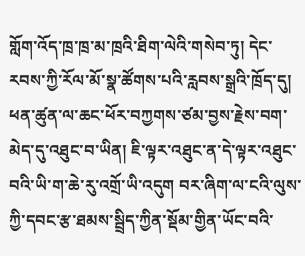གློག་འོད་ཁྲ་ཁྲ་མ་ཁྲའི་ཐིག་ལེའི་གསེབ་ཏུ། དེང་རབས་ཀྱི་རོལ་མོ་སྣ་ཚོགས་པའི་རླབས་སྒྲའི་ཁྲོད་དུ། ཕན་ཚུན་ལ་ཆང་ཕོར་བཀྱགས་ཙམ་བྱས་རྗེས་བག་མེད་དུ་འཐུང་བ་ཡིན། ཇི་ལྟར་འཐུང་ན་དེ་ལྟར་འཐུང་བའི་ཡི་ག་ཆེ་རུ་འགྲོ་ཡི་འདུག བར་ཞིག་ལ་ངའི་ལུས་ཀྱི་དབང་རྩ་ཐམས་སྦྲིད་ཀྱིན་སྡོམ་གྱིན་ཡོང་བའི་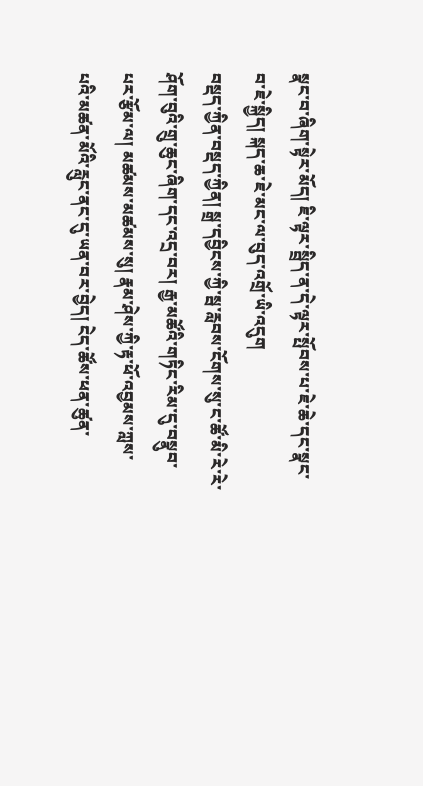སྣང་བ་ཞིག་སྟེར་མོད། ཇི་ལྟར་སྦྲིད་ན་དེ་ལྟར་སྤོབས་པ་ཇེ་ཆེ་དང་སྣང་བ་ཇེ་སྐྱིད། སྐད་ཆ་ཇེ་མང་ལ་བུད་འགྲོ་ཡི་འདུག
བསྡད་ཀྱིན་བསྡད་ཀྱིན། སྒྲ་དབྱིངས་ཀྱི་སྦ་རླབས་ངོགས་སུ་ང་ཚོ་མི་རེ་རེ་ཤོག་བུའི་གྲུ་ཆུང་ཞིག་དང་འདྲ་བར། རྒྱ་མཚོའི་གཏིང་རིམ་དུ་བསྣུབ་པར་རྩོམ་ལ། མཚམས་མཚམས་སུ། རྣམ་ཤེས་ཀྱི་རྟ་ཕོ་འབྱམས་ཀླས་པའི་མཚན་མོའི་རླུང་ནང་དུ་ཡན་བར་བྱེད། ངེད་ཚོས་ཕན་ཚུན་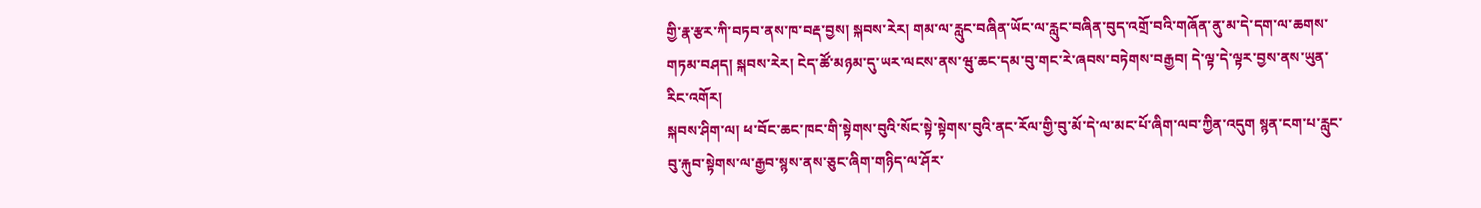གྱི་རྣ་རྩར་ཀི་བཏབ་ནས་ཁ་བརྡ་བྱས། སྐབས་རེར། གམ་ལ་རླུང་བཞིན་ཡོང་ལ་རླུང་བཞིན་བུད་འགྲོ་བའི་གཞོན་ནུ་མ་དེ་དག་ལ་ཆགས་གཏམ་བཤད། སྐབས་རེར། ངེད་ཚོ་མཉམ་དུ་ཡར་ལངས་ནས་ཝུ་ཆང་དམ་བུ་གང་རེ་ཞབས་བཏེགས་བརྒྱབ། དེ་ལྟ་དེ་ལྟར་བྱས་ནས་ཡུན་རིང་འགོར།
སྐབས་ཤིག་ལ། ཕ་བོང་ཆང་ཁང་གི་སྟེགས་བུའི་སོང་སྟེ་སྟེགས་བུའི་ནང་རོལ་གྱི་བུ་མོ་དེ་ལ་མང་པོ་ཞིག་ལབ་ཀྱིན་འདུག སྙན་ངག་པ་རླུང་བུ་རྐུབ་སྟེགས་ལ་རྒྱབ་སྙས་ནས་ཅུང་ཞིག་གཉིད་ལ་ཤོར་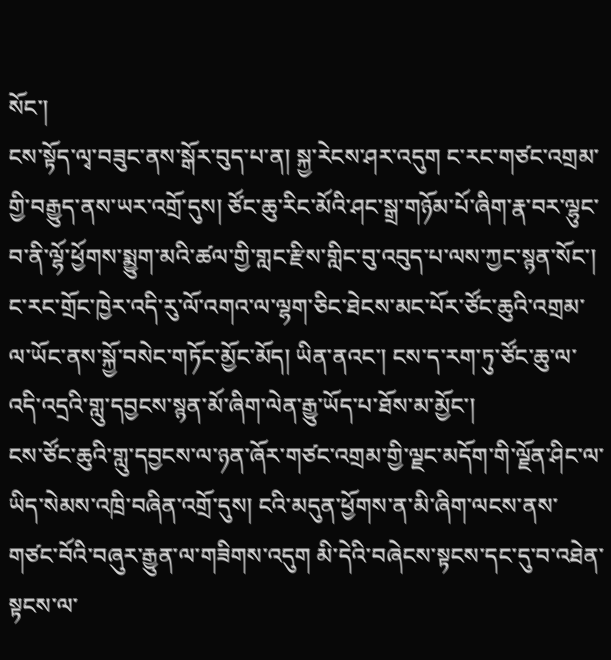སོང་།
ངས་སྟོད་ལྭ་བཟུང་ནས་སྒོར་བུད་པ་ན། སྐྱ་རེངས་ཤར་འདུག ང་རང་གཙང་འགྲམ་གྱི་བརྒྱུད་ནས་ཡར་འགྲོ་དུས། ཙོང་ཆུ་རིང་མོའི་ཤང་སྒྲ་གཉོམ་པོ་ཞིག་རྣ་བར་ལྷུང་བ་ནི་ལྷོ་ཕྱོགས་སྨྱུག་མའི་ཚལ་གྱི་གླང་རྫིས་གླིང་བུ་འབུད་པ་ལས་ཀྱང་སྙན་སོང་། ང་རང་གྲོང་ཁྱེར་འདི་རུ་ལོ་འགའ་ལ་ལྷག་ཅིང་ཐེངས་མང་པོར་ཙོང་ཆུའི་འགྲམ་ལ་ཡོང་ནས་སྐྱོ་བསེང་གཏོང་མྱོང་མོད། ཡིན་ནའང་། ངས་ད་རག་ཏུ་ཙོང་ཆུ་ལ་འདི་འདྲའི་གླུ་དབྱངས་སྙན་མོ་ཞིག་ལེན་རྒྱུ་ཡོད་པ་ཐོས་མ་མྱོང་།
ངས་ཙོང་ཆུའི་གླུ་དབྱངས་ལ་ཉན་ཞོར་གཙང་འགྲམ་གྱི་ལྗང་མདོག་གི་ལྗོན་ཤིང་ལ་ཡིད་སེམས་འཁྲི་བཞིན་འགྲོ་དུས། ངའི་མདུན་ཕྱོགས་ན་མི་ཞིག་ལངས་ནས་གཙང་བོའི་བཞུར་རྒྱུན་ལ་གཟིགས་འདུག མི་དེའི་བཞེངས་སྟངས་དང་དུ་བ་འཐེན་སྟངས་ལ་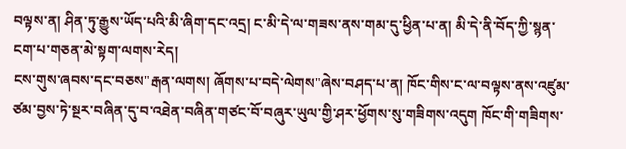བལྟས་ན། ཤིན་ཏུ་རྒྱུས་ཡོད་པའི་མི་ཞིག་དང་འདྲ། ང་མི་དེ་ལ་གཟས་ནས་གམ་དུ་ཕྱིན་པ་ན། མི་དེ་ནི་བོད་ཀྱི་སྙན་ངག་པ་གཅན་མེ་སྟག་ལགས་རེད།
ངས་གུས་ཞབས་དང་བཅས"རྒན་ལགས། ཞོགས་པ་བདེ་ལེགས"ཞེས་བཤད་པ་ན། ཁོང་གིས་ང་ལ་བལྟས་ནས་འཛུམ་ཙམ་བྱས་ཏེ་སྔར་བཞིན་དུ་བ་འཐེན་བཞིན་གཙང་བོ་བཞུར་ཡུལ་གྱི་ཤར་ཕྱོགས་སུ་གཟིགས་འདུག ཁོང་གི་གཟིགས་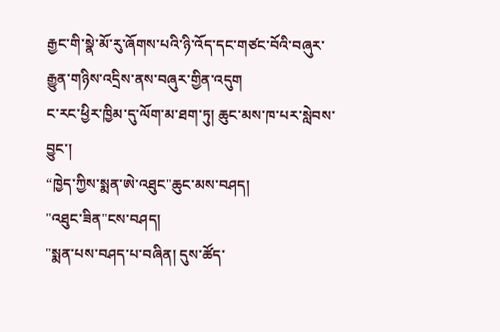རྒྱང་གི་སྣེ་མོ་རུ་ཞོགས་པའི་ཉི་འོད་དང་གཙང་བོའི་བཞུར་རྒྱུན་གཉིས་འདྲིས་ནས་བཞུར་གྱིན་འདུག
ང་རང་ཕྱིར་ཁྱིམ་དུ་ལོག་མ་ཐག་ཏུ། ཆུང་མས་ཁ་པར་སླེབས་བྱུང་།
“ཁྱེད་ཀྱིས་སྨན་ཨེ་འཐུང"ཆུང་མས་བཤད།
"འཐུང་ཟིན"ངས་བཤད།
"སྨན་པས་བཤད་པ་བཞིན། དུས་ཚོད་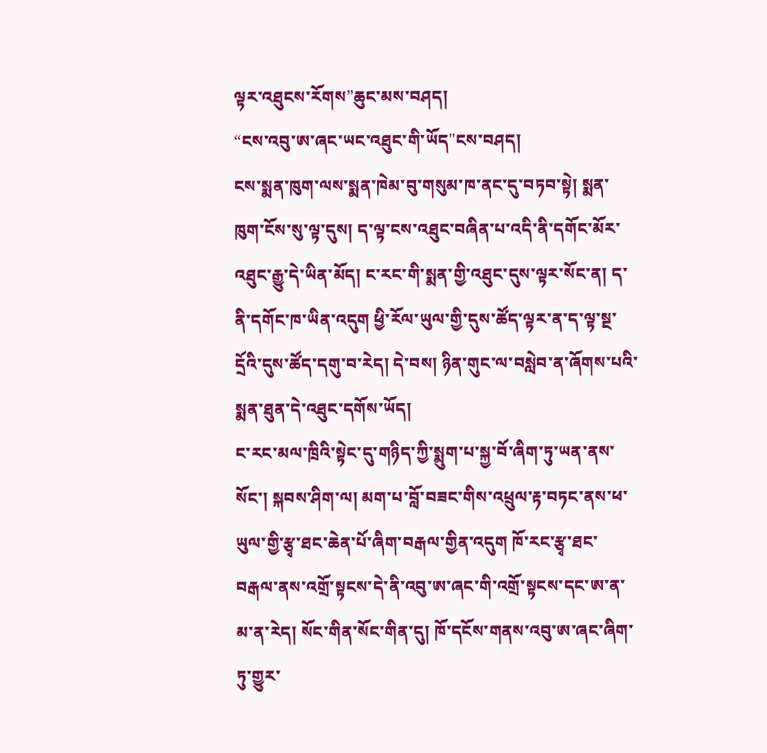ལྟར་འཐུངས་རོགས”ཆུང་མས་བཤད།
“ངས་འབུ་ཨ་ཞང་ཡང་འཐུང་གི་ཡོད"ངས་བཤད།
ངས་སྨན་ཁུག་ལས་སྨན་ཁེམ་བུ་གསུམ་ཁ་ནང་དུ་བཏབ་སྟེ། སྨན་ཁུག་ངོས་སུ་ལྟ་དུས། ད་ལྟ་ངས་འཐུང་བཞིན་པ་འདི་ནི་དགོང་མོར་འཐུང་རྒྱུ་དེ་ཡིན་མོད། ང་རང་གི་སྨན་གྱི་འཐུང་དུས་ལྟར་སོང་ན། ད་ནི་དགོང་ཁ་ཡིན་འདུག ཕྱི་རོལ་ཡུལ་གྱི་དུས་ཚོད་ལྟར་ན་ད་ལྟ་སྔ་དྲོའི་དུས་ཚོད་དགུ་བ་རེད། དེ་བས། ཉིན་གུང་ལ་བསླེབ་ན་ཞོགས་པའི་སྨན་ཐུན་དེ་འཐུང་དགོས་ཡོད།
ང་རང་མལ་ཁྲིའི་སྟེང་དུ་གཉིད་ཀྱི་སྨུག་པ་སྐྱ་བོ་ཞིག་ཏུ་ཡན་ནས་སོང་། སྐབས་ཤིག་ལ། མག་པ་བློ་བཟང་གིས་འཕྲུལ་རྟ་བཏང་ནས་ཕ་ཡུལ་གྱི་རྩྭ་ཐང་ཆེན་པོ་ཞིག་བརྒལ་གྱིན་འདུག ཁོ་རང་རྩྭ་ཐང་བརྒལ་ནས་འགྲོ་སྟངས་དེ་ནི་འབུ་ཨ་ཞང་གི་འགྲོ་སྟངས་དང་ཨ་ན་མ་ན་རེད། སོང་གིན་སོང་གིན་དུ། ཁོ་དངོས་གནས་འབུ་ཨ་ཞང་ཞིག་ཏུ་གྱུར་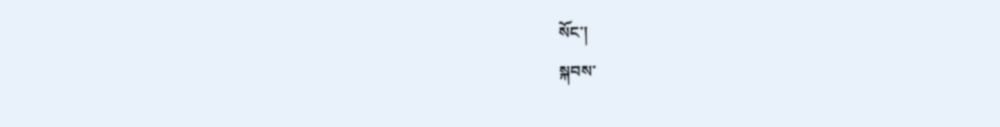སོང་།
སྐབས་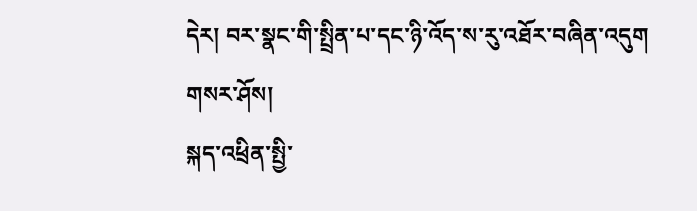དེར། བར་སྣང་གི་སྤྲིན་པ་དང་ཉི་འོད་ས་རུ་འཐོར་བཞིན་འདུག
གསར་ཤོས།
སྐད་འཕྲིན་སྤྱི་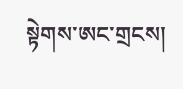སྟེགས་ཨང་གྲངས།